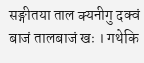सङ्गीतया ताल क्यनीगु दक्वं बाजं तालबाजं खः । गथेकि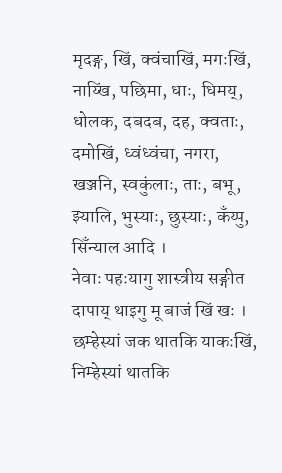मृदङ्ग, खिं, क्वंचाखिं, मगःखिं, नाय्खिं, पछिमा, धाः, धिमय्, धोलक, दबदब, दह, क्वताः, दमोखिं, ध्वंध्वंचा, नगरा, खञ्जनि, स्वकुंलाः, ताः, बभू, झ्यालि, भुस्याः, छुस्याः, कँय्पु, सिँन्याल आदि ।
नेवाः पहःयागु शास्त्रीय सङ्गीत दापाय् थाइगु मू बाजं खिं खः । छम्हेस्यां जक थातकि याकःखिं, निम्हेस्यां थातकि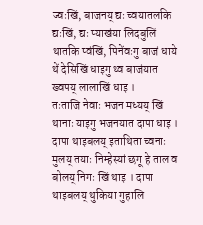ज्वःखिं, बाजनय् द्यः च्वयातलकि द्यःखिं, द्यः प्याखंया लिदबुलिं थातकि प्वंखिं, पिनेंवःगु बाजं धाये थें देसिखिं धाइगु थ्व बाजंयात ख्वपय् लालाखिं धाइ ।
तःताजि नेवाः भजन मध्यय् खिं थानाः याइगु भजनयात दापा धाइ । दापा थाइबलय् इताथिता च्वनाः मुलय् तयाः निम्हेस्यां छगू हे ताल व बोलय् निगः खिं थाइ । दापा थाइबलय् थुकिया गुहालि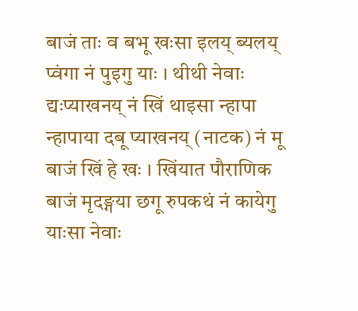बाजं ताः व बभू खःसा इलय् ब्यलय् प्वंगा नं पुइगु याः । थीथी नेवाः द्यःप्याखनय् नं खिं थाइसा न्हापा न्हापाया दबू प्याखनय् (नाटक) नं मू बाजं खिं हे खः । खिंयात पौराणिक बाजं मृदङ्गया छगू रुपकथं नं कायेगु याःसा नेवाः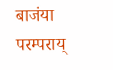बाजंया परम्पराय्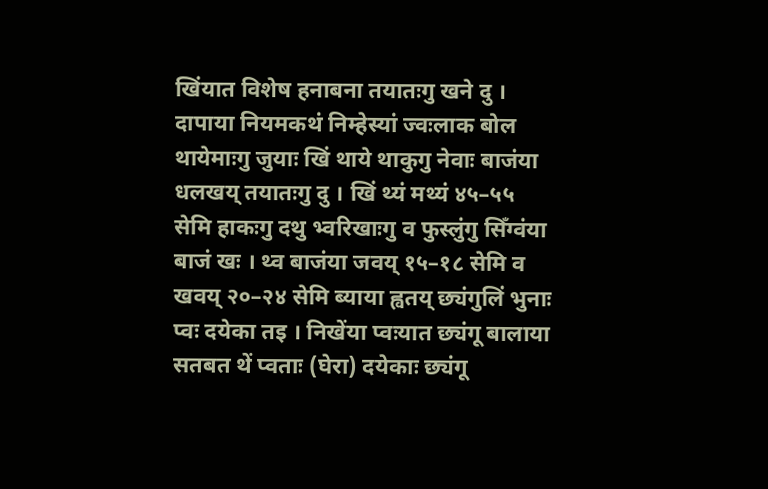खिंयात विशेष हनाबना तयातःगु खने दु । दापाया नियमकथं निम्हेस्यां ज्वःलाक बोल थायेमाःगु जुयाः खिं थाये थाकुगु नेवाः बाजंया धलखय् तयातःगु दु । खिं थ्यं मथ्यं ४५–५५ सेमि हाकःगु दथु भ्वरिखाःगु व फुस्लुंगु सिँग्वंया बाजं खः । थ्व बाजंया जवय् १५–१८ सेमि व खवय् २०–२४ सेमि ब्याया ह्वतय् छ्यंगुलिं भुनाः प्वः दयेका तइ । निखेंया प्वःयात छ्यंगू बालाया सतबत थें प्वताः (घेरा) दयेकाः छ्यंगू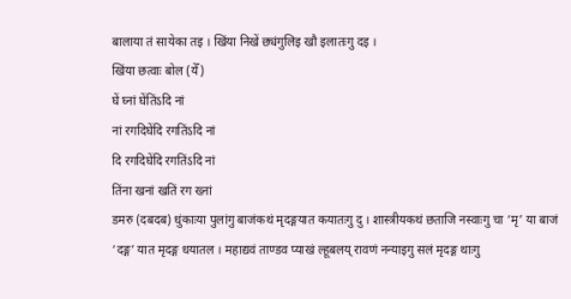बालाया तं सायेका तइ । खिंया निखें छ्यंगुलिइ खौ इलातःगु दइ ।
खिंया छत्वाः बोल (येँ)
घें घ्नां घेंतिंऽदि नां
नां रगदिघेंदि रगतिंऽदि नां
दि रगदिघेंदि रगतिंऽदि नां
तिंना खनां खतिं रग ख्नां
डमरु (दबदब) धुंकाःया पुलांगु बाजंकथं मृदङ्गयात कयातःगु दु । शास्त्रीयकथं छताजि नस्वाःगु चा ‘मृ’ या बाजं ‘दङ्ग’ यात मृदङ्ग धयातल । महाद्यवं ताण्डव प्याखं ल्हूबलय् रावणं नन्याइगु सलं मृदङ्ग थाःगु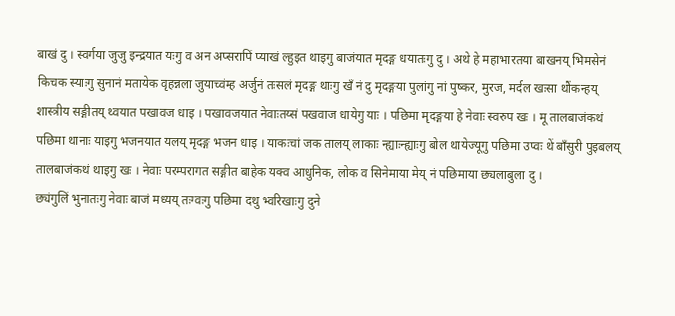बाखं दु । स्वर्गया जुजु इन्द्रयात यःगु व अन अप्सरापिं प्याखं ल्हुइत थाइगु बाजंयात मृदङ्ग धयातःगु दु । अथे हे महाभारतया बाखनय् भिमसेनं किचक स्याःगु सुनानं मतायेक वृहन्नला जुयाच्वंम्ह अर्जुनं तःसलं मृदङ्ग थाःगु खँ नं दु मृदङ्गया पुलांगु नां पुष्कर, मुरज, मर्दल खःसा थौंकन्हय् शास्त्रीय सङ्गीतय् थ्वयात पखावज धाइ । पखावजयात नेवाःतय्सं पखवाज धायेगु याः । पछिमा मृदङ्गया हे नेवाः स्वरुप खः । मू तालबाजंकथं पछिमा थानाः याइगु भजनयात यलय् मृदङ्ग भजन धाइ । याकःचां जक तालय् लाकाः न्ह्याःन्ह्याःगु बोल थायेज्यूगु पछिमा उप्वः थें बाँसुरी पुइबलय् तालबाजंकथं थाइगु खः । नेवाः परम्परागत सङ्गीत बाहेक यक्व आधुनिक, लोक व सिनेमाया मेय् नं पछिमाया छ्यलाबुला दु ।
छ्यंगुलिं भुनातःगु नेवाः बाजं मध्यय् तःग्वःगु पछिमा दथु भ्वरिखाःगु दुने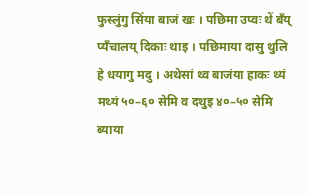फुस्लुंगु सिँया बाजं खः । पछिमा उप्वः थें बँय् प्यँचालय् दिकाः थाइ । पछिमाया दासु थुलि हे धयागु मदु । अथेसां थ्व बाजंया हाकः थ्यं मथ्यं ५०–६० सेमि व दथुइ ४०–५० सेमि ब्याया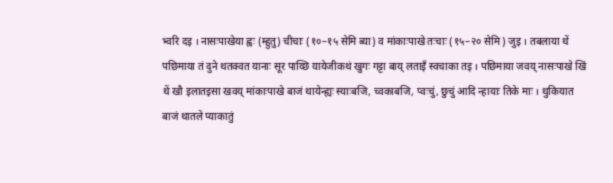भ्वरि दइ । नासःपाखेया ह्वः (म्हुतु) चीचाः (१०–१५ सेमि ब्या) व मांकाःपाखे तःचाः (१५–२० सेमि) जुइ । तबलाया थें पछिमाया तं दुने थतक्वत यानाः सूर पाय्छि यायेजीकथं खुगः गट्टा बाय् लताइँ स्वचाका तइ । पछिमाया जवय् नासःपाखे खिं थें खौ इलातइसा खवय् मांकाःपाखे बाजं थायेन्ह्यः स्याःबजि, च्वकाबजि, प्वःचुं, छुचुं आदि न्हायाः तिके माः । थुकियात बाजं थातले प्याकातुं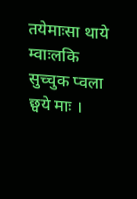तयेमाःसा थाये म्वाःलकि सुच्चुक प्वला छ्वये माः ।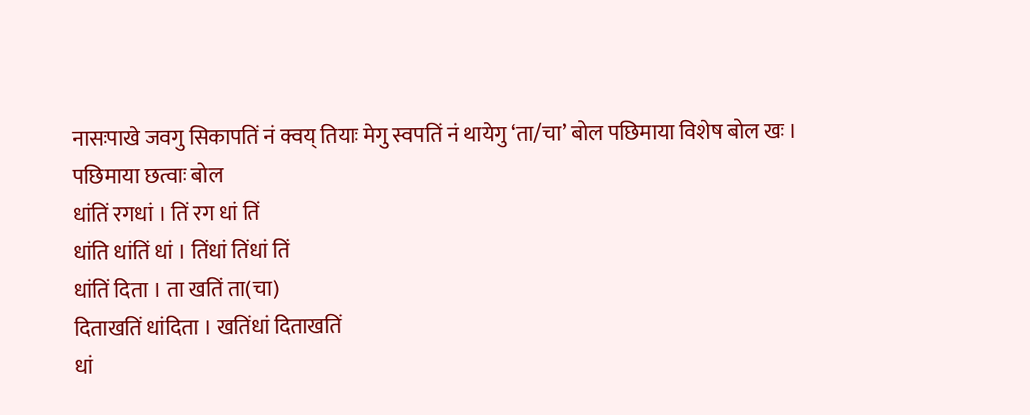नासःपाखे जवगु सिकापतिं नं क्वय् तियाः मेगु स्वपतिं नं थायेगु ‘ता/चा’ बोल पछिमाया विशेष बोल खः ।
पछिमाया छत्वाः बोल
धांतिं रगधां । तिं रग धां तिं
धांति धांतिं धां । तिंधां तिंधां तिं
धांतिं दिता । ता खतिं ता(चा)
दिताखतिं धांदिता । खतिंधां दिताखतिं
धां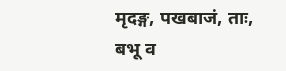मृदङ्ग, पखबाजं, ताः, बभू व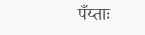पँय्ताः